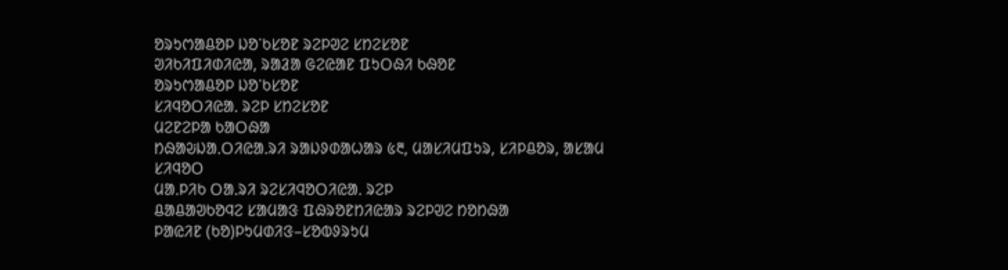ᱚᱨᱩᱬᱟᱪᱚᱞ ᱡᱚᱸᱠᱥᱚᱱ ᱨᱮᱞᱣᱮ ᱥᱴᱮᱥᱚᱱ
ᱣᱤᱠᱤᱯᱤᱰᱤᱭᱟ, ᱨᱟᱲᱟ ᱜᱮᱭᱟᱱ ᱯᱩᱛᱷᱤ ᱠᱷᱚᱱ
ᱚᱨᱩᱬᱟᱪᱚᱞ ᱡᱚᱸᱠᱥᱚᱱ
ᱥᱤᱧᱚᱛᱤᱭᱟᱹ ᱨᱮᱞ ᱥᱴᱮᱥᱚᱱ
ᱢᱮᱱᱮᱞᱟ ᱠᱟᱛᱷᱟ
ᱴᱷᱟᱶᱡᱟᱹᱛᱤᱭᱟᱹᱨᱤ ᱨᱟᱡᱽᱰᱟᱦᱟᱨ ᱕᱓, ᱢᱟᱥᱤᱢᱯᱩᱨ, ᱥᱤᱞᱪᱚᱨ, ᱟᱥᱟᱢ
ᱥᱤᱧᱚᱛ
ᱢᱟᱹᱞᱤᱠ ᱛᱟᱹᱨᱤ ᱨᱮᱥᱤᱧᱚᱛᱤᱭᱟᱹ ᱨᱮᱞ
ᱪᱟᱪᱟᱣᱠᱚᱧᱮ ᱥᱟᱢᱟᱝ ᱯᱷᱨᱚᱱᱴᱤᱭᱟᱨ ᱨᱮᱞᱣᱮ ᱴᱚᱴᱷᱟ
ᱞᱟᱭᱤᱱ (ᱠᱚ)ᱞᱩᱢᱰᱤᱝ–ᱥᱚᱵᱽᱨᱩᱢ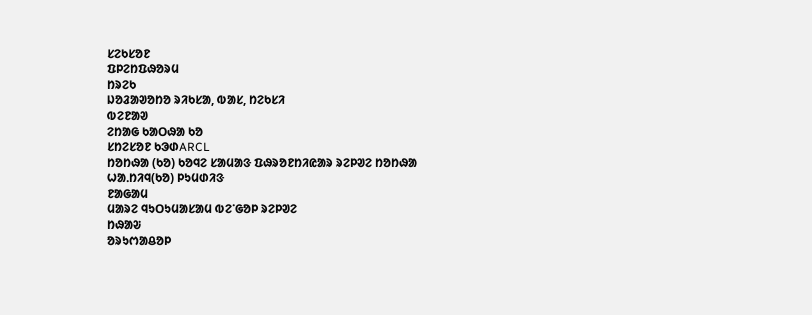ᱥᱮᱠᱥᱚᱱ
ᱯᱞᱮᱴᱯᱷᱚᱨᱢ
ᱴᱨᱮᱠ
ᱡᱚᱲᱟᱣᱚᱴᱚ ᱨᱤᱠᱥᱟ, ᱵᱟᱥ, ᱴᱮᱠᱥᱤ
ᱵᱮᱱᱟᱣ
ᱮᱴᱟᱜ ᱠᱟᱛᱷᱟ ᱠᱚ
ᱥᱴᱮᱥᱚᱱ ᱠᱳᱰARCL
ᱴᱚᱴᱷᱟ (ᱠᱚ) ᱠᱚᱧᱮ ᱥᱟᱢᱟᱝ ᱯᱷᱨᱚᱱᱴᱤᱭᱟᱨ ᱨᱮᱞᱣᱮ ᱴᱚᱴᱷᱟ
ᱦᱟᱹᱴᱤᱧ(ᱠᱚ) ᱞᱩᱢᱰᱤᱝ
ᱱᱟᱜᱟᱢ
ᱢᱟᱨᱮ ᱧᱩᱛᱩᱢᱟᱥᱟᱢ ᱵᱮᱸᱜᱚᱞ ᱨᱮᱞᱣᱮ
ᱴᱷᱟᱶ
ᱚᱨᱩᱬᱟᱪᱚᱞ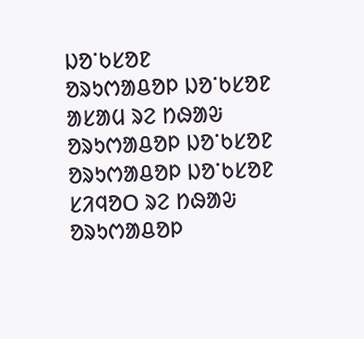ᱡᱚᱸᱠᱥᱚᱱ
ᱚᱨᱩᱬᱟᱪᱚᱞ ᱡᱚᱸᱠᱥᱚᱱ
ᱟᱥᱟᱢ ᱨᱮ ᱴᱷᱟᱶ
ᱚᱨᱩᱬᱟᱪᱚᱞ ᱡᱚᱸᱠᱥᱚᱱ
ᱚᱨᱩᱬᱟᱪᱚᱞ ᱡᱚᱸᱠᱥᱚᱱ
ᱥᱤᱧᱚᱛ ᱨᱮ ᱴᱷᱟᱶ
ᱚᱨᱩᱬᱟᱪᱚᱞ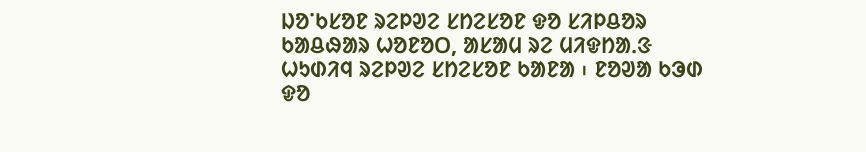ᱡᱚᱸᱠᱥᱚᱱ ᱨᱮᱞᱣᱮ ᱥᱴᱮᱥᱚᱱ ᱫᱚ ᱥᱤᱞᱪᱚᱨ ᱠᱟᱪᱷᱟᱨ ᱦᱚᱱᱚᱛ, ᱟᱥᱟᱢ ᱨᱮ ᱢᱤᱫᱴᱟᱹᱝ ᱦᱩᱰᱤᱧ ᱨᱮᱞᱣᱮ ᱥᱴᱮᱥᱚᱱ ᱠᱟᱱᱟ ᱾ ᱱᱚᱣᱟ ᱠᱳᱰ ᱫᱚ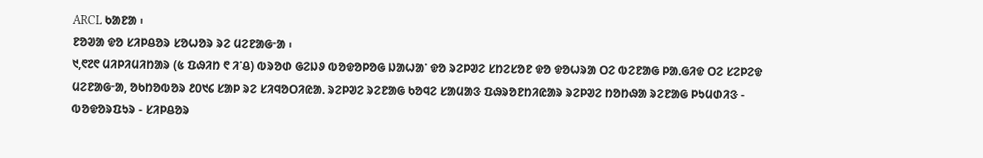ARCL ᱠᱟᱱᱟ ᱾
ᱱᱚᱣᱟ ᱫᱚ ᱥᱤᱞᱪᱚᱨ ᱥᱚᱦᱚᱨ ᱨᱮ ᱢᱮᱱᱟᱜᱼᱟ ᱾
᱑,᱖᱗᱖ ᱢᱤᱞᱤᱢᱤᱴᱟᱨ (᱕ ᱯᱷᱤᱴ ᱖ ᱤᱸᱪ) ᱵᱨᱚᱰ ᱜᱮᱡᱽ ᱵᱚᱫᱚᱞᱚᱜ ᱡᱟᱦᱟᱸ ᱫᱚ ᱨᱮᱞᱣᱮ ᱥᱴᱮᱥᱚᱱ ᱫᱚ ᱫᱚᱦᱨᱟ ᱛᱮ ᱵᱮᱱᱟᱜ ᱞᱟᱹᱜᱤᱫ ᱛᱮ ᱥᱮᱞᱮᱫ ᱢᱮᱱᱟᱜᱼᱟ, ᱚᱠᱴᱚᱵᱚᱨ ᱒᱐᱑᱔ ᱥᱟᱞ ᱨᱮ ᱥᱤᱧᱚᱛᱤᱭᱟᱹ ᱨᱮᱞᱣᱮ ᱨᱮᱱᱟᱜ ᱠᱚᱧᱮ ᱥᱟᱢᱟᱝ ᱯᱷᱨᱚᱱᱴᱤᱭᱟᱨ ᱨᱮᱞᱣᱮ ᱴᱚᱴᱷᱟ ᱨᱮᱱᱟᱜ ᱞᱩᱢᱰᱤᱝ - ᱵᱚᱫᱚᱨᱯᱩᱨ - ᱥᱤᱞᱪᱚᱨ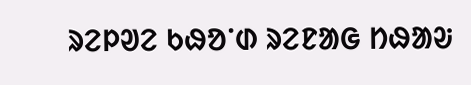ᱨᱮᱞᱣᱮ ᱠᱷᱚᱸᱰ ᱨᱮᱱᱟᱜ ᱴᱷᱟᱶ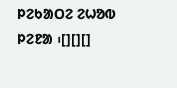ᱞᱮᱠᱟᱛᱮ ᱮᱦᱚᱵ ᱞᱮᱱᱟ ᱾[][][]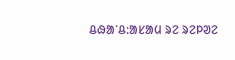ᱪᱷᱟᱸᱪ:ᱟᱥᱟᱢ ᱨᱮ ᱨᱮᱞᱣᱮ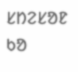ᱥᱴᱮᱥᱚᱱ ᱠᱚ